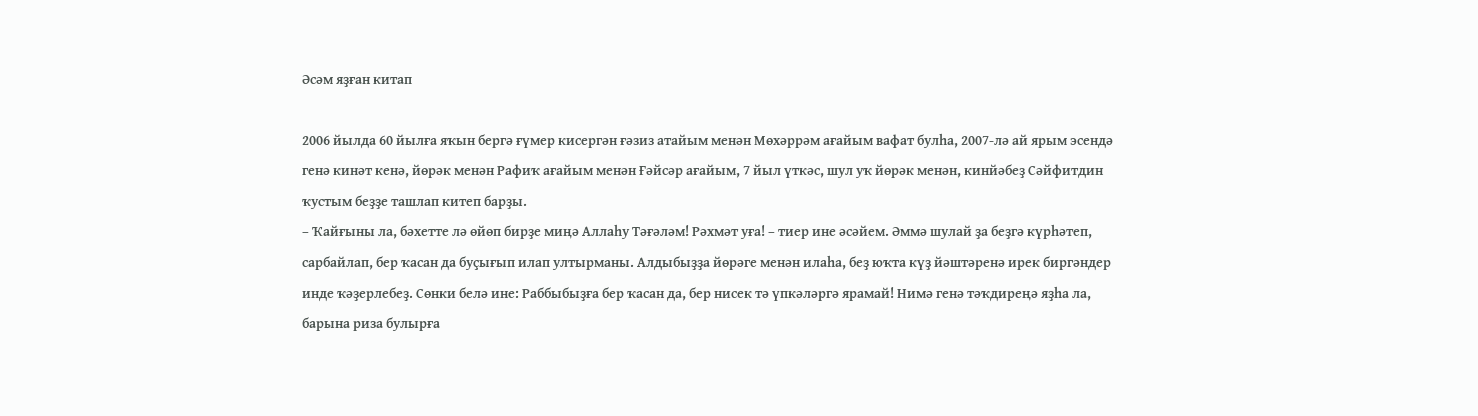Әсәм яҙған китап

2006 йылда 60 йылға яҡын бергә ғүмер кисергән ғәзиз атайым менән Мөхәррәм ағайым вафат булһа, 2007-лә ай ярым эсендә генә кинәт кенә, йөрәк менән Рафиҡ ағайым менән Ғәйсәр ағайым, 7 йыл үткәс, шул уҡ йөрәк менән, кинйәбеҙ Сәйфитдин ҡустым беҙҙе ташлап китеп барҙы.
– Ҡайғыны ла, бәхетте лә өйөп бирҙе миңә Аллаһу Тәғәләм! Рәхмәт уға! – тиер ине әсәйем. Әммә шулай ҙа беҙгә күрһәтеп, сарбайлап, бер ҡасан да буҫығып илап ултырманы. Алдыбыҙҙа йөрәге менән илаһа, беҙ юҡта күҙ йәштәренә ирек биргәндер инде ҡәҙерлебеҙ. Сөнки белә ине: Раббыбыҙға бер ҡасан да, бер нисек тә үпкәләргә ярамай! Нимә генә тәҡдиреңә яҙһа ла, барына риза булырға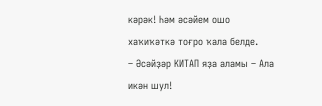кәрәк! Һәм әсәйем ошо хаҡиҡәткә тоғро ҡала белде.
– Әсәйҙәр КИТАП яҙа аламы – Ала икән шул!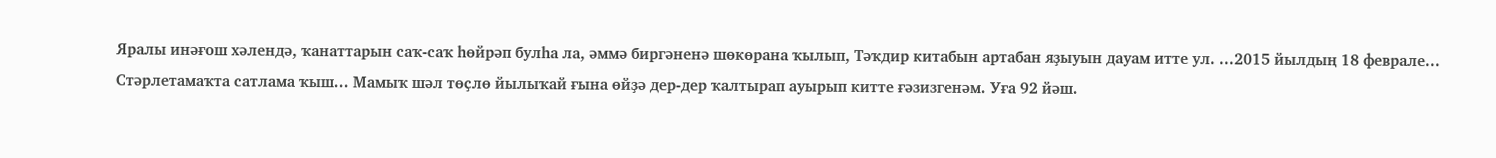Яралы инәғош хәлендә, ҡанаттарын саҡ-саҡ һөйрәп булһа ла, әммә биргәненә шөкөрана ҡылып, Тәҡдир китабын артабан яҙыуын дауам итте ул. ...2015 йылдың 18 феврале... Стәрлетамаҡта сатлама ҡыш... Мамыҡ шәл төҫлө йылыҡай ғына өйҙә дер-дер ҡалтырап ауырып китте ғәзизгенәм. Уға 92 йәш.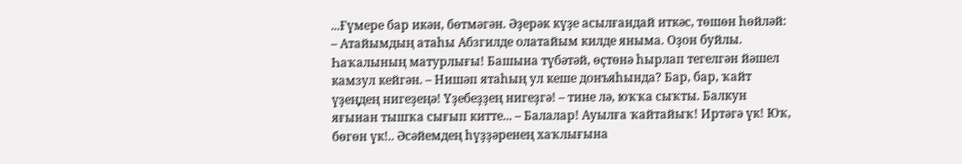...Ғүмере бар икән, бөтмәгән. Әҙерәк күҙе асылғандай иткәс, төшөн һөйләй: – Атайымдың атаһы Абзгилде олатайым килде яныма. Оҙон буйлы. Һаҡалының матурлығы! Башына түбәтәй, өҫтөнә һырлап тегелгән йәшел камзул кейгән. – Нишәп ятаһың ул кеше донъяһында? Бар, бар, ҡайт үҙеңдең нигеҙеңә! Үҙебеҙҙең нигеҙгә! – тине лә, юҡҡа сыҡты. Балкун яғынан тышҡа сығып китте... – Балалар! Ауылға ҡайтайыҡ! Иртәгә үк! Юҡ, бөгөн үк!.. Әсәйемдең һүҙҙәренең хаҡлығына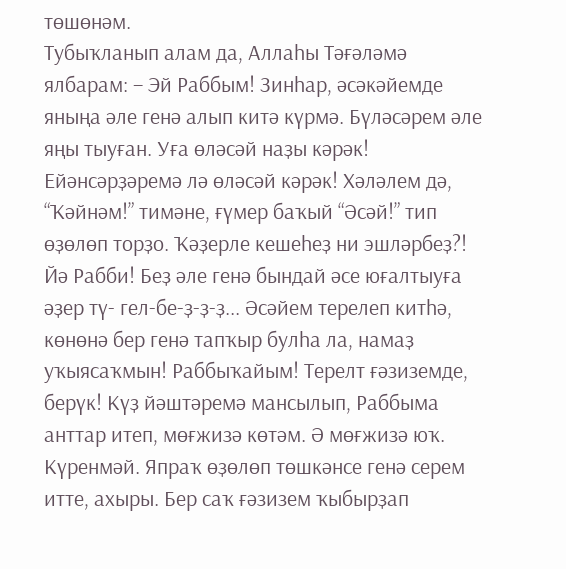төшөнәм.
Тубыҡланып алам да, Аллаһы Тәғәләмә ялбарам: – Эй Раббым! Зинһар, әсәкәйемде яныңа әле генә алып китә күрмә. Бүләсәрем әле яңы тыуған. Уға өләсәй наҙы кәрәк! Ейәнсәрҙәремә лә өләсәй кәрәк! Хәләлем дә, “Ҡәйнәм!” тимәне, ғүмер баҡый “Әсәй!” тип өҙөлөп торҙо. Ҡәҙерле кешеһеҙ ни эшләрбеҙ?! Йә Рабби! Беҙ әле генә бындай әсе юғалтыуға әҙер тү- гел-бе-ҙ-ҙ-ҙ... Әсәйем терелеп китһә, көнөнә бер генә тапҡыр булһа ла, намаҙ уҡыясаҡмын! Раббыҡайым! Терелт ғәзиземде, берүк! Күҙ йәштәремә мансылып, Раббыма анттар итеп, мөғжизә көтәм. Ә мөғжизә юҡ. Күренмәй. Япраҡ өҙөлөп төшкәнсе генә серем итте, ахыры. Бер саҡ ғәзизем ҡыбырҙап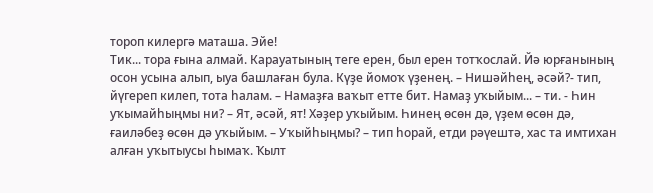тороп килергә маташа. Эйе!
Тик... тора ғына алмай. Карауатының теге ерен, был ерен тотҡослай. Йә юрғанының осон усына алып, ыуа башлаған була. Күҙе йомоҡ үҙенең. – Нишәйһең, әсәй?- тип, йүгереп килеп, тота һалам. – Намаҙға ваҡыт етте бит. Намаҙ уҡыйым... – ти. - Һин уҡымайһыңмы ни? – Ят, әсәй, ят! Хәҙер уҡыйым. Һинең өсөн дә, үҙем өсөн дә, ғаиләбеҙ өсөн дә уҡыйым. – Уҡыйһыңмы? – тип һорай, етди рәүештә, хас та имтихан алған уҡытыусы һымаҡ. Ҡылт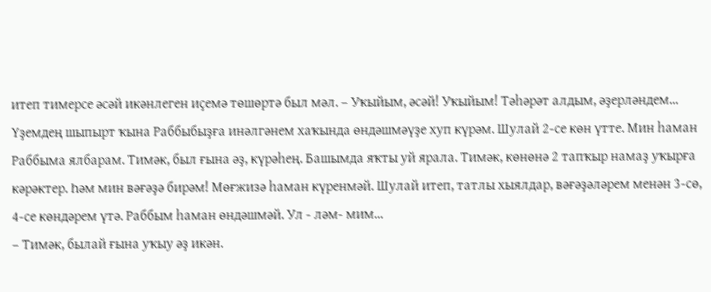итеп тимерсе әсәй икәнлеген иҫемә төшөртә был мәл. – Уҡыйым, әсәй! Уҡыйым! Тәһәрәт алдым, әҙерләндем...
Үҙемдең шыпырт ҡына Раббыбыҙға инәлгәнем хаҡында өндәшмәүҙе хуп күрәм. Шулай 2-се көн үтте. Мин һаман Раббыма ялбарам. Тимәк, был ғына әҙ, күрәһең. Башымда яҡты уй ярала. Тимәк, көнөнә 2 тапҡыр намаҙ уҡырға кәрәктер. Һәм мин вәғәҙә бирәм! Мөғжизә һаман күренмәй. Шулай итеп, татлы хыялдар, вәғәҙәләрем менән 3-сө, 4-се көндәрем үтә. Раббым һаман өндәшмәй. Ул - ләм- мим...
– Тимәк, былай ғына уҡыу әҙ икән.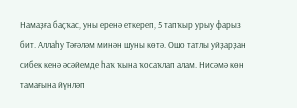Намаҙға баҫҡас, уны еренә еткереп, 5 тапҡыр урыу фарыз бит. Аллаһу Тәғәләм минән шуны көтә. Ошо татлы уйҙарҙан сибек кенә әсәйемде һаҡ ҡына ҡосаҡлап алам. Нисәмә көн тамағына йүнләп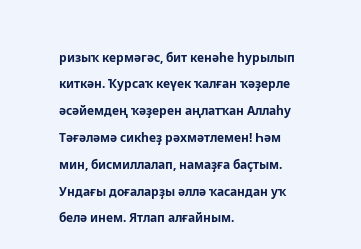ризыҡ кермәгәс, бит кенәһе һурылып киткән. Ҡурсаҡ кеүек ҡалған ҡәҙерле әсәйемдең ҡәҙерен аңлатҡан Аллаһу Тәғәләмә сикһеҙ рәхмәтлемен! Һәм мин, бисмиллалап, намаҙға баҫтым. Ундағы доғаларҙы әллә ҡасандан уҡ белә инем. Ятлап алғайным.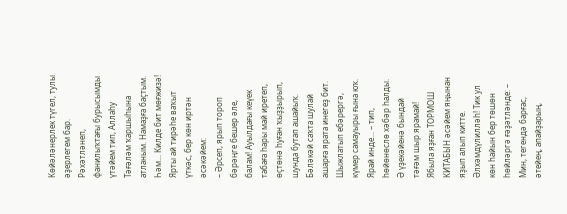Көйәләнерлек түгел, тулы әҙерлегем бар. Рәхәтләнеп, фанилыҡтағы бурысымды үтәйем тип, Аллаһу Тәғәләм ҡаршыһына атланым. Намаҙға баҫтым. Һәм... Килде бит мөғжизә! Ярты ай тирәһе ваҡыт үткәс, бер көн иртән әсәкәйем:
– Әрсеп, ярып тороп бәрәңге бешер әле, балам! Ауылдағы кеүек табаға һары май иретеп, өҫтөнә һуған ҡыҙҙырып, шунда бутап ашайыҡ. Бәләкәй саҡта шулай ашарға ярата инегеҙ бит. Шыжлатып ебәрергә, күмер самауыры ғына юҡ. Ярай инде... – тип, һөйөнөслө хәбәр һалды. Ә үҙекәйенә бындай тәғәм шыр ярамай!
Ябыла яҙған ТОРМОШ КИТАБЫН әсәйем яңынан яҙып алып китте. Әлхәмдүлилләһ! Тик ул көн һайын бер төшөн һөйләргә ғәҙәтләнде: – Мин, тегендә барғас, әтейең, апайҙарың,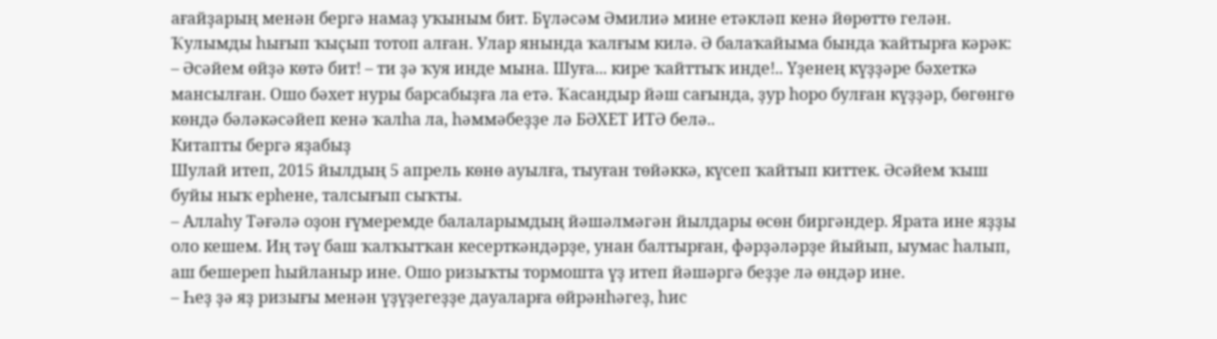ағайҙарың менән бергә намаҙ уҡыным бит. Бүләсәм Әмилиә мине етәкләп кенә йөрөттө гелән. Ҡулымды һығып ҡыҫып тотоп алған. Улар янында ҡалғым килә. Ә балаҡайыма бында ҡайтырға кәрәк: – Әсәйем өйҙә көтә бит! – ти ҙә ҡуя инде мына. Шуға... кире ҡайттыҡ инде!.. Үҙенең күҙҙәре бәхеткә мансылған. Ошо бәхет нуры барсабыҙға ла етә. Ҡасандыр йәш сағында, ҙур һоро булған күҙҙәр, бөгөнгө көндә бәләкәсәйеп кенә ҡалһа ла, һәммәбеҙҙе лә БӘХЕТ ИТӘ белә..
Китапты бергә яҙабыҙ
Шулай итеп, 2015 йылдың 5 апрель көнө ауылға, тыуған төйәккә, күсеп ҡайтып киттек. Әсәйем ҡыш буйы ныҡ ерһене, талсығып сыҡты.
– Аллаһу Тәғәлә оҙон ғүмеремде балаларымдың йәшәлмәгән йылдары өсөн биргәндер. Ярата ине яҙҙы оло кешем. Иң тәү баш ҡалҡытҡан кесерткәндәрҙе, унан балтырған, фәрҙәләрҙе йыйып, ыумас һалып, аш бешереп һыйланыр ине. Ошо ризыҡты тормошта үҙ итеп йәшәргә беҙҙе лә өндәр ине.
– Һеҙ ҙә яҙ ризығы менән үҙүҙегеҙҙе дауаларға өйрәнһәгеҙ, һис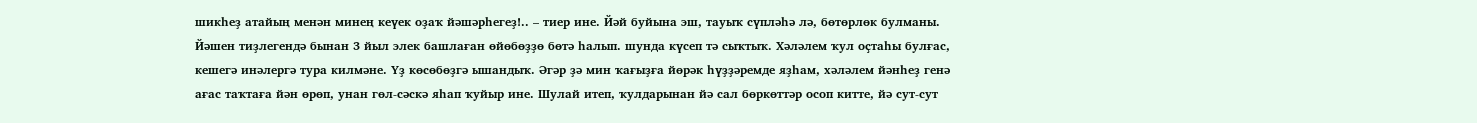шикһеҙ атайың менән минең кеүек оҙаҡ йәшәрһегеҙ!.. – тиер ине. Йәй буйына эш, тауыҡ сүпләһә лә, бөтөрлөк булманы. Йәшен тиҙлегендә бынан 3 йыл элек башлаған өйөбөҙҙө бөтә һалып. шунда күсеп тә сыҡтыҡ. Хәләлем ҡул оҫтаһы булғас, кешегә инәлергә тура килмәне. Үҙ көсөбөҙгә ышандыҡ. Әгәр ҙә мин ҡағыҙға йөрәк һүҙҙәремде яҙһам, хәләлем йәнһеҙ генә ағас таҡтаға йән өрөп, унан гөл-сәскә яһап ҡуйыр ине. Шулай итеп, ҡулдарынан йә сал бөркөттәр осоп китте, йә сут-сут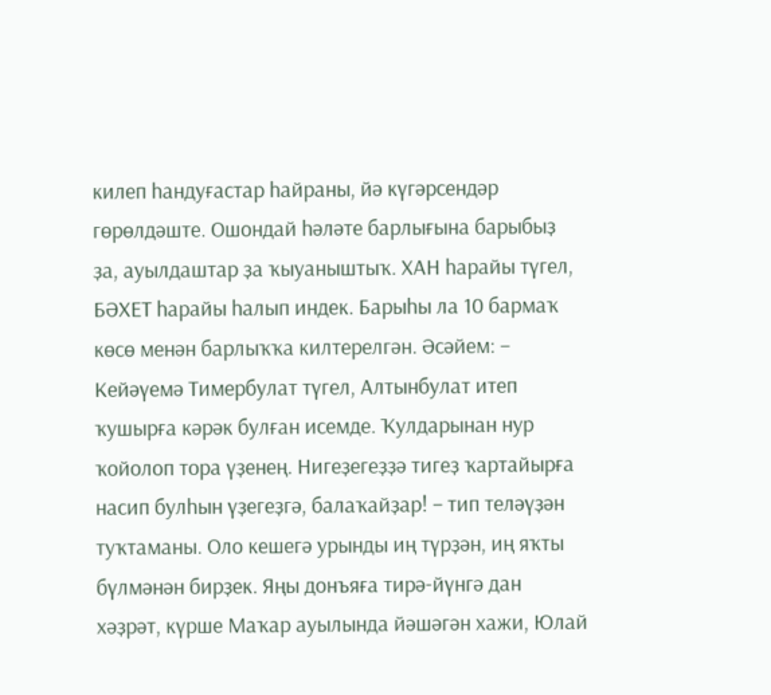килеп һандуғастар һайраны, йә күгәрсендәр гөрөлдәште. Ошондай һәләте барлығына барыбыҙ ҙа, ауылдаштар ҙа ҡыуаныштыҡ. ХАН һарайы түгел, БӘХЕТ һарайы һалып индек. Барыһы ла 10 бармаҡ көсө менән барлыҡҡа килтерелгән. Әсәйем: – Кейәүемә Тимербулат түгел, Алтынбулат итеп ҡушырға кәрәк булған исемде. Ҡулдарынан нур ҡойолоп тора үҙенең. Нигеҙегеҙҙә тигеҙ ҡартайырға насип булһын үҙегеҙгә, балаҡайҙар! – тип теләүҙән туҡтаманы. Оло кешегә урынды иң түрҙән, иң яҡты бүлмәнән бирҙек. Яңы донъяға тирә-йүнгә дан хәҙрәт, күрше Маҡар ауылында йәшәгән хажи, Юлай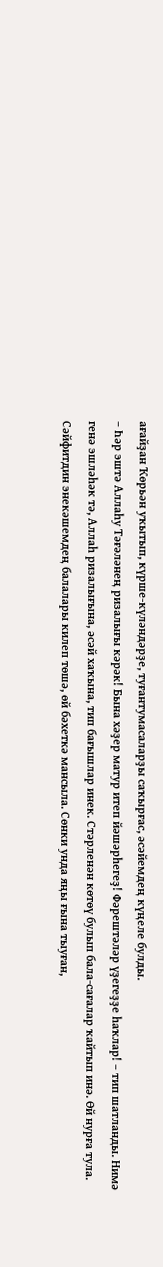ағайҙан Ҡөрьән уҡытып, күрше-күләндәрҙе, туғантумасаларҙы саҡырғас, әсәйемдең күңеле булды.
– Һәр эштә Аллаһу Тәғәләнең ризалығы кәрәк! Бына хәҙер матур итеп йәшәрһегеҙ! Фәрештәләр үҙегеҙҙе һаҡлар! – тип шатланды. Нимә генә эшләһәк тә, Аллаһ ризалығына, әсәй хаҡына, тип бағышлар инек. Стәрленән көтөү булып бала-сағалар ҡайтып инә. Өй нурға тула. Сәйфитдин энекәшемдең балалары килеп төшә, өй бәхеткә мансыла. Сөнки унда яңы ғына тыуған,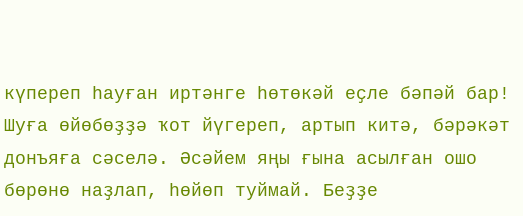күпереп һауған иртәнге һөтөкәй еҫле бәпәй бар! Шуға өйөбөҙҙә ҡот йүгереп, артып китә, бәрәкәт донъяға сәселә. Әсәйем яңы ғына асылған ошо бөрөнө наҙлап, һөйөп туймай. Беҙҙе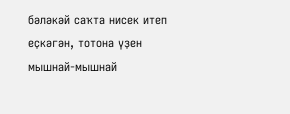бәләкәй саҡта нисек итеп еҫкәгән, тотона үҙен мышнай-мышнай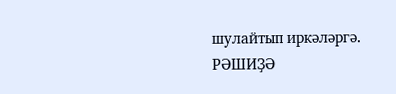шулайтып иркәләргә.
РӘШИҘӘ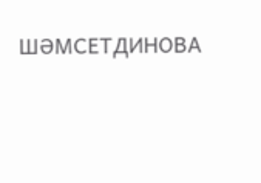ШӘМСЕТДИНОВА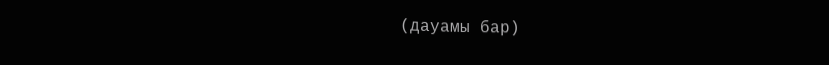(дауамы бар)